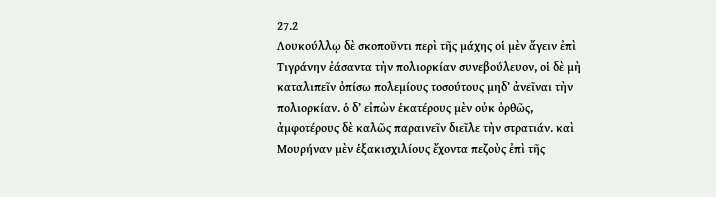27.2
Λουκούλλῳ δὲ σκοποῦντι περὶ τῆς μάχης οἱ μὲν ἄγειν ἐπὶ Τιγράνην ἐάσαντα τὴν πολιορκίαν συνεβούλευον, οἱ δὲ μὴ καταλιπεῖν ὀπίσω πολεμίους τοσούτους μηδʼ ἀνεῖναι τὴν πολιορκίαν. ὁ δʼ εἰπὼν ἑκατέρους μὲν οὐκ ὀρθῶς, ἀμφοτέρους δὲ καλῶς παραινεῖν διεῖλε τὴν στρατιάν. καὶ Μουρήναν μὲν ἑξακισχιλίους ἔχοντα πεζοὺς ἐπὶ τῆς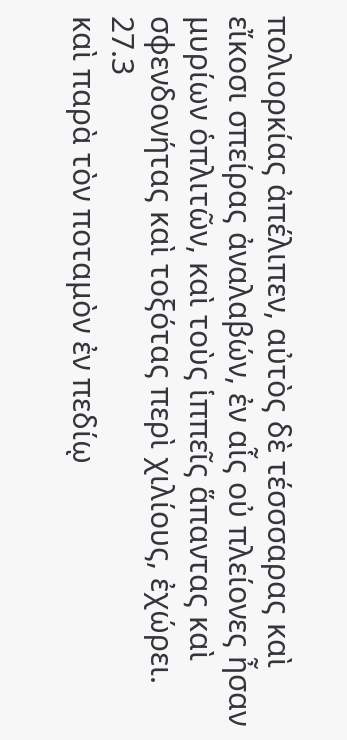πολιορκίας ἀπέλιπεν, αὐτὸς δὲ τέσσσαρας καὶ εἴκοσι σπείρας ἀναλαβών, ἐν αἷς οὐ πλείονες ἦσαν μυρίων ὁπλιτῶν, καὶ τοὺς ἱππεῖς ἅπαντας καὶ σφενδονήτας καὶ τοξότας περὶ χιλίους, ἐχώρει.
27.3
καὶ παρὰ τὸν ποταμὸν ἐν πεδίῳ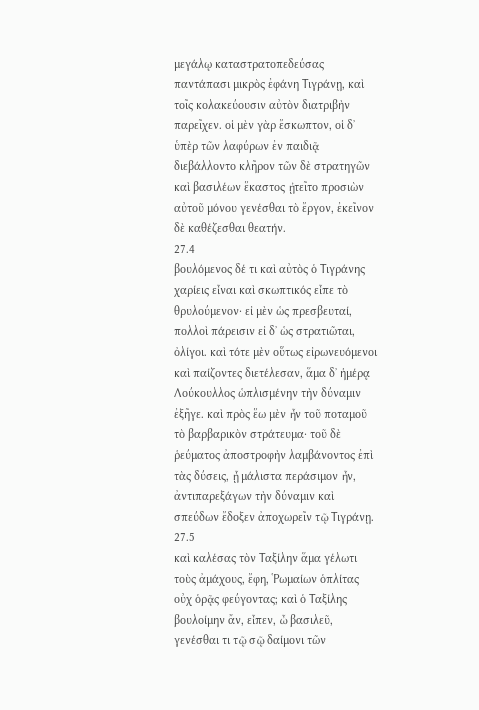μεγάλῳ καταστρατοπεδεύσας παντάπασι μικρὸς ἐφάνη Τιγράνῃ, καὶ τοῖς κολακεύουσιν αὐτὸν διατριβὴν παρεῖχεν. οἱ μὲν γὰρ ἔσκωπτον, οἱ δʼ ὑπὲρ τῶν λαφύρων ἐν παιδιᾷ διεβάλλοντο κλῆρον τῶν δὲ στρατηγῶν καὶ βασιλέων ἕκαστος ᾐτεῖτο προσιὼν αὐτοῦ μόνου γενέσθαι τὸ ἔργον, ἐκεῖνον δὲ καθέζεσθαι θεατήν.
27.4
βουλόμενος δέ τι καὶ αὐτὸς ὁ Τιγράνης χαρίεις εἶναι καὶ σκωπτικός εἶπε τὸ θρυλούμενον· εἰ μὲν ὡς πρεσβευταί, πολλοὶ πάρεισιν εἰ δʼ ὡς στρατιῶται, ὀλίγοι. καὶ τότε μὲν οὕτως εἰρωνευόμενοι καὶ παίζοντες διετέλεσαν, ἅμα δʼ ἡμέρᾳ Λούκουλλος ὡπλισμένην τὴν δύναμιν ἐξῆγε. καὶ πρὸς ἕω μὲν ἦν τοῦ ποταμοῦ τὸ βαρβαρικὸν στράτευμα· τοῦ δὲ ῥεύματος ἀποστροφὴν λαμβάνοντος ἐπὶ τὰς δύσεις, ᾗ μάλιστα περάσιμον ἦν, ἀντιπαρεξάγων τὴν δύναμιν καὶ σπεύδων ἔδοξεν ἀποχωρεῖν τῷ Τιγράνῃ.
27.5
καὶ καλέσας τὸν Ταξίλην ἅμα γέλωτι τοὺς ἀμάχους, ἔφη, Ῥωμαίων ὁπλίτας οὐχ ὁρᾷς φεύγοντας; καὶ ὁ Ταξίλης βουλοίμην ἄν, εἶπεν, ὦ βασιλεῦ, γενέσθαι τι τῷ σῷ δαίμονι τῶν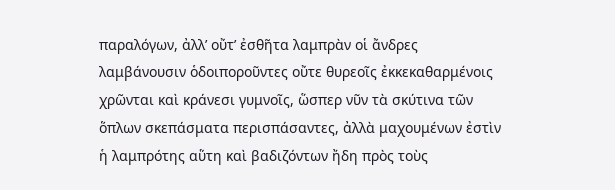παραλόγων, ἀλλʼ οὔτʼ ἐσθῆτα λαμπρὰν οἱ ἄνδρες λαμβάνουσιν ὁδοιποροῦντες οὔτε θυρεοῖς ἐκκεκαθαρμένοις χρῶνται καὶ κράνεσι γυμνοῖς, ὥσπερ νῦν τὰ σκύτινα τῶν ὅπλων σκεπάσματα περισπάσαντες, ἀλλὰ μαχουμένων ἐστὶν ἡ λαμπρότης αὕτη καὶ βαδιζόντων ἤδη πρὸς τοὺς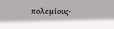πολεμίους·